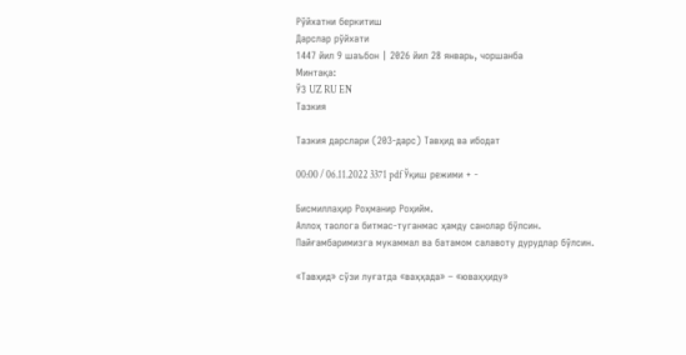Рўйхатни беркитиш
Дарслар рўйхати
1447 йил 9 шаъбон | 2026 йил 28 январь, чоршанба
Минтақа:
ЎЗ UZ RU EN
Тазкия

Тазкия дарслари (203-дарс) Тавҳид ва ибодат

00:00 / 06.11.2022 3371 pdf Ўқиш режими + -

Бисмиллаҳир Роҳманир Роҳийм.
Аллоҳ таолога битмас-туганмас ҳамду санолар бўлсин.
Пайғамбаримизга мукаммал ва батамом салавоту дурудлар бўлсин.

«Тавҳид» сўзи луғатда «ваҳҳада» – «юваҳҳиду»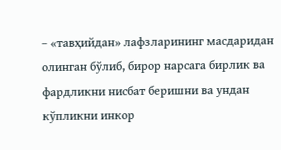– «тавҳийдан» лафзларининг масдаридан олинган бўлиб, бирор нарсага бирлик ва фардликни нисбат беришни ва ундан кўпликни инкор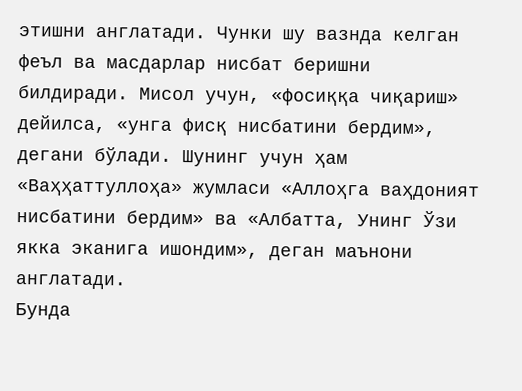этишни англатади. Чунки шу вазнда келган феъл ва масдарлар нисбат беришни билдиради. Мисол учун, «фосиққа чиқариш» дейилса, «унга фисқ нисбатини бердим», дегани бўлади. Шунинг учун ҳам «Ваҳҳаттуллоҳа» жумласи «Аллоҳга ваҳдоният нисбатини бердим» ва «Албатта, Унинг Ўзи якка эканига ишондим», деган маънони англатади.
Бунда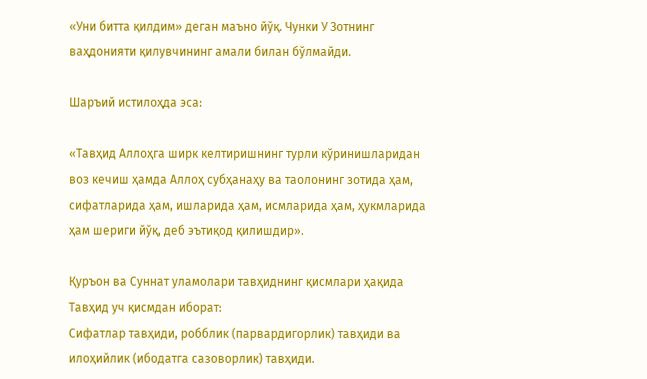«Уни битта қилдим» деган маъно йўқ. Чунки У Зотнинг ваҳдонияти қилувчининг амали билан бўлмайди.

Шаръий истилоҳда эса:

«Тавҳид Аллоҳга ширк келтиришнинг турли кўринишларидан воз кечиш ҳамда Аллоҳ субҳанаҳу ва таолонинг зотида ҳам, сифатларида ҳам, ишларида ҳам, исмларида ҳам, ҳукмларида ҳам шериги йўқ, деб эътиқод қилишдир».

Қуръон ва Суннат уламолари тавҳиднинг қисмлари ҳақида
Тавҳид уч қисмдан иборат:
Сифатлар тавҳиди, робблик (парвардигорлик) тавҳиди ва илоҳийлик (ибодатга сазоворлик) тавҳиди.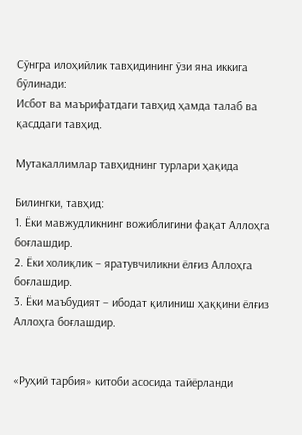Сўнгра илоҳийлик тавҳидининг ўзи яна иккига бўлинади:
Исбот ва маърифатдаги тавҳид ҳамда талаб ва қасддаги тавҳид.

Мутакаллимлар тавҳиднинг турлари ҳақида

Билингки, тавҳид:
1. Ёки мавжудликнинг вожиблигини фақат Аллоҳга боғлашдир.
2. Ёки холиқлик – яратувчиликни ёлғиз Аллоҳга боғлашдир.
3. Ёки маъбудият – ибодат қилиниш ҳаққини ёлғиз Аллоҳга боғлашдир.


«Руҳий тарбия» китоби асосида тайёрланди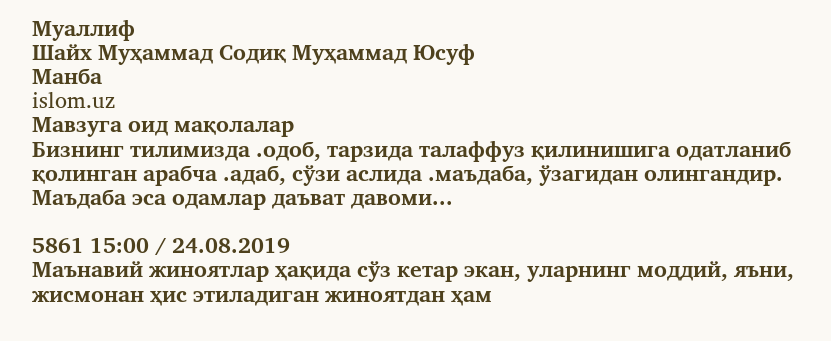Муаллиф
Шайх Муҳаммад Содиқ Муҳаммад Юсуф
Манба
islom.uz
Мавзуга оид мақолалар
Бизнинг тилимизда .одоб, тарзида талаффуз қилинишига одатланиб қолинган арабча .адаб, сўзи аслида .маъдаба, ўзагидан олингандир. Маъдаба эса одамлар даъват давоми...

5861 15:00 / 24.08.2019
Маънавий жиноятлар ҳақида сўз кетар экан, уларнинг моддий, яъни, жисмонан ҳис этиладиган жиноятдан ҳам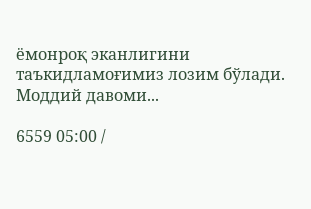ёмонроқ эканлигини таъкидламоғимиз лозим бўлади. Моддий давоми...

6559 05:00 /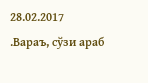28.02.2017
.Вараъ, сўзи араб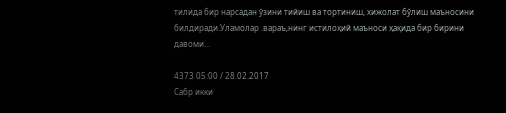тилида бир нарсадан ўзини тийиш ва тортиниш, хижолат бўлиш маъносини билдиради.Уламолар .вараъ,нинг истилоҳий маъноси ҳақида бир бирини давоми...

4373 05:00 / 28.02.2017
Сабр икки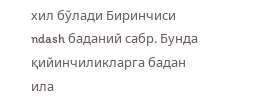хил бўлади Биринчиси ndash баданий сабр. Бунда қийинчиликларга бадан ила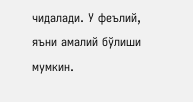чидалади. У феълий, яъни амалий бўлиши мумкин.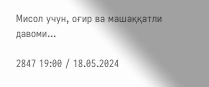Мисол учун, оғир ва машаққатли давоми...

2847 19:00 / 18.05.2024